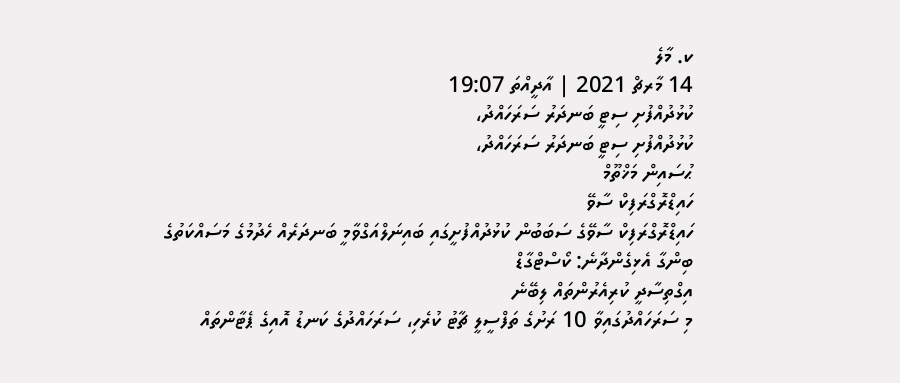ކ. މާލެ
14 މާރޗް 2021 | އާދީއްތަ 19:07
ކުޅުދުއްފުށި ސިޓީ ބަނދަރު ސަރަހައްދު،
ކުޅުދުއްފުށި ސިޓީ ބަނދަރު ސަރަހައްދު،
ޙުސައިން މަޚްތޫމް
ހައިޑްރޮގްރަފިކް ސާވޭ
ހައިޑްރޮގްރަފިކް ސާވޭގެ ސަބަބުން ކުޅުދުއްފުށީގައި ބައިނަލްއަގްވާމީ ބަނދަރެއް ހެދުމުގެ މަސައްކަތުގެ ބިންގާ އެޅިގެންދާނެ: ކޯސްޓްގާޑް
އިގްތިސާދީ ކުރިއެރުންތައް ލިބޭނެ
މި ސަރަހައްދުގައިވާ 10 ރަށުގެ ތަފްސީލީ ޗާޓު ކުރެހި، ސަރަހައްދުގެ ކަނޑު އޮއިގެ ޕެޓާންތައް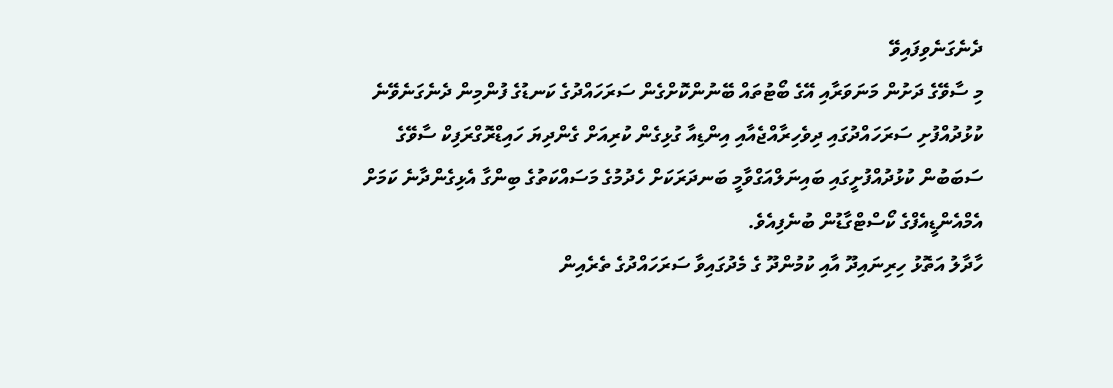ދެނެގަނެވިފައިވޭ
މި ސާވޭގެ ދަށުން މަނަވަރާއި އޭގެ ބޯޓުތައް ބޭނުންކޮށްގެން ސަރަހައްދުގެ ކަނޑުގެ ފުންމިން ދެނެގަނެވޭނެ
ކުޅުދުއްފުށި ސަރަހައްދުގައި ދިވެހިރާއްޖެއާއި އިންޑިއާ ގުޅިގެން ކުރިއަށް ގެންދިޔަ ހައިޑްރޮގްރަފިކް ސާވޭގެ ސަބަބުން ކުޅުދުއްފުށީގައި ބައިނަލްއަގްވާމީ ބަނދަރަކަށް ހެދުމުގެ މަސައްކަތުގެ ބިންގާ އެޅިގެންދާނެ ކަމަށް އެމްއެންޑީއެފްގެ ކޯސްޓްގާޑުން ބުނެފިއެވެ.
ހާދާލު އަތޮޅު ހިރިނައިދޫ އާއި ކުމުންދޫ ގެ މެދުގައިވާ ސަރަހައްދުގެ ތެރެއިން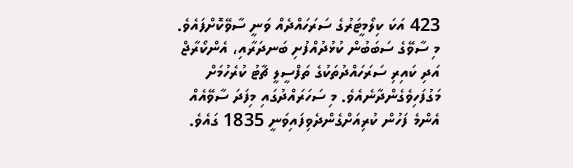423 އަކަ ކިލޯމީޓަރުގެ ސަރަހައްދެއް ވަނީ ސާވޭކޮށްފައެވެ. މި ސާވޭގެ ސަބަބުން ކުޅުދުއްފުށި ބަނދަރާއި، އެންކޯރާޖް އަދި ކައިރި ސަރަހައްދުތަކުގެ ތަފްސީލީ ޗާޓު ކުރެހުމަށް މަގުފަހިވެގެންދާނެއެވެ. މި ސަހަރައްދުގައި މިފަދަ ސާވޭއެއް އެންމެ ފަހުން ކުރިއަށްގެންދެވިފައިވަނީ 1835 ގައެވެ.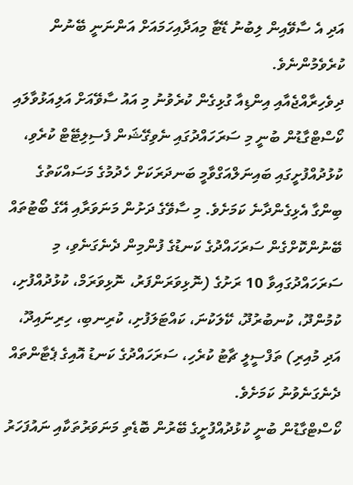އަދި އެ ސާވޭއިން ލިބުނު ޑޭޓާ މިއަދާއިހަމައަށް އަންނަނީ ބޭނުން ކުރެވެމުންނެވެ.
ދިވެހިރާއްޖެއާއި އިންޑިއާ ގުޅިގެން ކުރެވުނު މި އައު ސާވޭއަށް އަލިއަޅުވާލައި ކޯސްޓްގާޑުން ބުނީ މި ސަރަހައްދުގައި ނެވިގޭޝަން ފެސިލިޓޭޓް ކުރެވި، ކުޅުދުއްފުށީގައި ބައިނަލްއަގްވާމީ ބަނދަރަކަށް ހެދުމުގެ މަސައްކަތުގެ ބިންގާ އެޅިގެންދާނެ ކަމަށެވެ. މި ސާވޭގެ ދަށުން މަނަވަރާއި އޭގެ ބޯޓުތައް ބޭނުންކޮށްގެން ސަރަހައްދުގެ ކަނޑުގެ ފުންމިން ދެނެގަނެވި، މި ސަރަހައްދުގައިވާ 10 ރަށުގެ (ނޮޅިވަރަންފަރު، ނޮޅިވަރަމް، ކުޅުދުއްފުށި، ކުމުންދޫ، ކުނބުރުދޫ، ކޭލަކުނަ، ކައްޓަލަފުށި، ކުރިނބި، ހިރިނައިދޫ، އަދި މުއިރި) ތަފްސީލީ ޗާޓު ކުރެހި، ސަރަހައްދުގެ ކަނޑު އޮއިގެ ޕެޓާންތައް ދެނެގަނެވުނު ކަމަށެވެ.
ކޯސްޓްގާޑުން ބުނީ ކުޅުދުއްފުށީގެ ބޭރުން ބޮޑެތި މަނަވަރުތަކާއި ނައުފަހަރު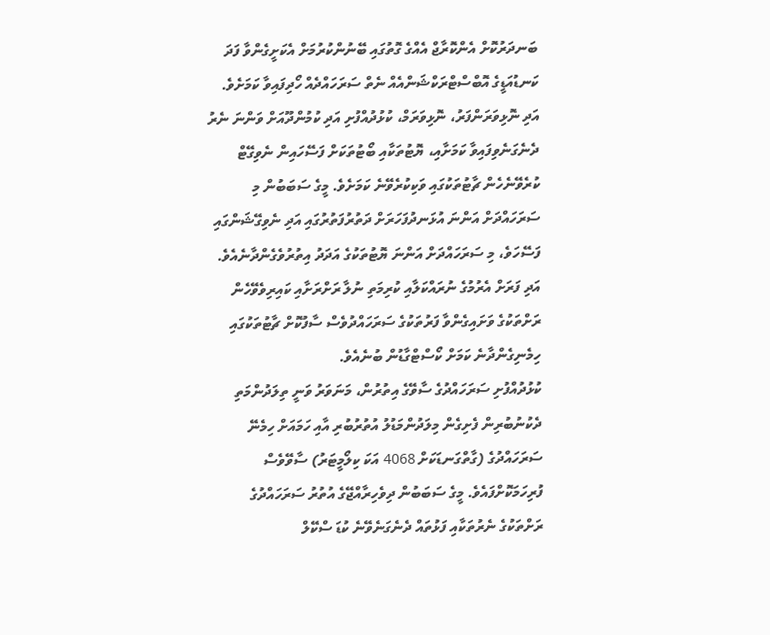ބަނދަރުކޮށް އެންކޮރާޖް އެއްގެ ގޮތުގައި ބޭނުންކުރުމަށް އެކަށީގެންވާ ފަދަ ކަނޑުއަޑީގެ އޮބްސްޓްރަކްޝަންއެއް ނެތް ސަރަހައްދެއް ހޯދިފައިވާ ކަމަށެވެ. އަދި ނޮޅިވަރަންފަރު، ނޮޅިވަރަމް، ކުޅުދުއްފުށި އަދި ކުމުންދޫއަށް ވަންނަ ނެރު ދެނެގަނެވިފައިވާ ކަމަށާއި، ޔޮޓުތަކާއި ބޯޓުތަކަށް ފަސޭހައިން ނެވިގޭޓް ކުރެވޭނެހެން ޗާޓުތަކުގައި ވަކިކުރެވޭނެ ކަމަށެވެ. މީގެ ސަބަބުން މި ސަރަހައްދަށް އަންނަ އުޅަނދުފަހަރަށް ދަތުރުފަތުރުގައި އަދި ނެވިގޭޝަންގައި ފަސޭހަވެ، މި ސަރަހައްދަށް އަންނަ ޔޮޓުތަކުގެ އަދަދު އިތުރުވެގެންދާނެއެވެ. އަދި ފަރަށް އެރުމުގެ ނުރައްކަލާއި ކުރިމަތި ނުލާ ރަށްރަށާއި ކައިރިވެވޭހެން ރަށްތަކުގެ ވަށައިގެންވާ ފަރުތަކުގެ ސަރަހައްދުވެސް ސާފުކޮށް ޗާޓުތަކުގައި ހިމެނިގެންދާނެ ކަމަށް ކޯސްޓްގާޑުން ބުނެއެވެ.
ކުޅުދުއްފުށި ސަރަހައްދުގެ ސާވޭގެ އިތުރުން، މަނަވަރު ވަނީ ތިލަދުންމަތި ދެކުނުބުރިން ފެށިގެން މިލަދުންމަޑުލު އުތުރުބުރި އާއި ހަމައަށް ހިމެނޭ ސަރަހައްދުގެ (ގާތްގަނޑަކަށް 4068 އަކަ ކިލޯމީޓަރު) ސާވޭވެސް ފުރިހަމަކޮށްފައެވެ. މީގެ ސަބަބުން ދިވެހިރާއްޖޭގެ އުތުރު ސަރަހައްދުގެ ރަށްތަކުގެ ނެރުތަކާއި ފަޅުތައް ދެނެގަނެވޭނެ ކުޑަ ސްކޭލް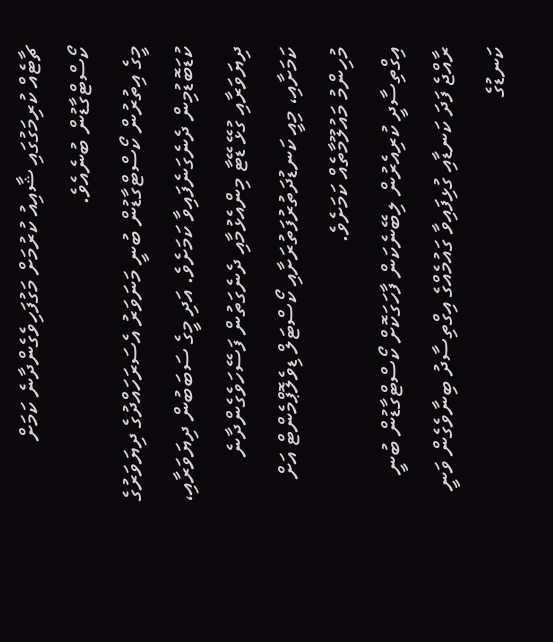ޗާޓެއް ކުރިމަގުގައި ޝާއިއު ކުރުމަށް މަގުފަހިވެގެންދާނެ ކަމަށް ކޯސްޓްގާޑުން ބުނެއެވެ.
މީގެ އިތުރުން ކޯސްޓްގާޑުން ބުނީ މަނަވަރު އެސަރަހައްދުގެ ދިޔަވަރުގެ ކުޑަބޮޑުމިން ދެނެގަނެފައިވާ ކަމަށެވެ. އަދި މީގެ ސަބަބުން ދިޔަވަރާއި، ދިޔަވަރާއި ގުޅޭ ޑޭޓާ މިންއެޅުމާއި ދެނެގަތުން ފަސޭހަވެގެންދާނެ ކަމަށާއި، މިއީ ކަނޑުދަތުރުފަތުރަށާއި ކޯސްޓަލް ޑިވެލޮޕްމެންޓް އަށް މުހިންމު މައުލޫމާތެއް ކަމަށެވެ.
އިގްތިސާދީ ކުރިއެރުން ލިބޭނެކަން ފާހަގަކޮށް ކޯސްޓްގާޑުން ބުނީ ރާއްޖެ ފަދަ ކަނޑާއި ގުޅިފައިވާ ގައުމެއްގެ އިގްތިސާދު ބިނާވެގެން ވަނީ ކަނޑުގެ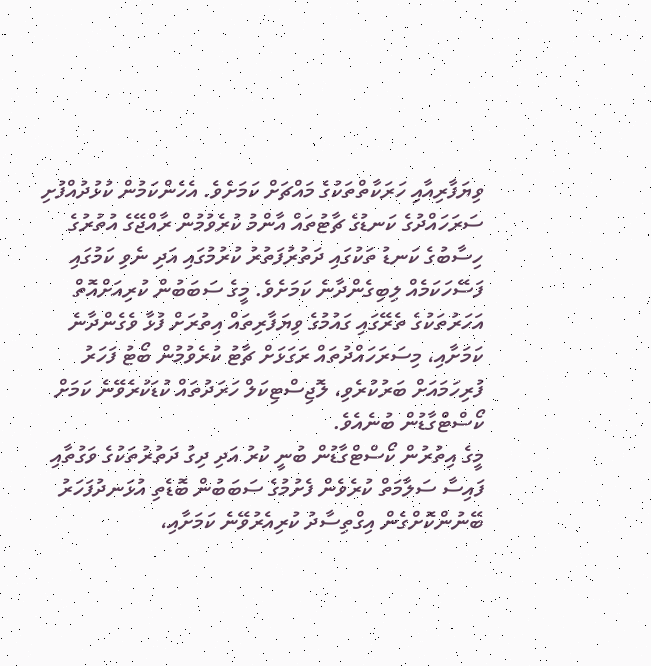ވިޔަފާރިއާއި ހަރަކާތްތަކުގެ މައްޗަށް ކަމަށެވެ. އެހެންކަމުން ކުޅުދުއްފުށި ސަރަހައްދުގެ ކަނޑުގެ ޗާޓުތައް އާންމު ކުރެވުމުން ރާއްޖޭގެ އުތުރުގެ ހިސާބުގެ ކަނޑު ތަކުގައި ދަތުރުފަތުރު ކުރުމުގައި އަދި ނެވި ކަމުގައި ފަސޭހަކަމެއް ލިބިގެންދާނެ ކަމަށެވެ. މީގެ ސަބަބުން ކުރިއަށްއޮތް އަހަރުތަކުގެ ތެރޭގައި ގައުމުގެ ވިޔަފާރިތައް އިތުރަށް ފުޅާ ވެގެންދާނެ ކަމަށާއި، މިސަރަހައްދުތައް ރަގަޅަށް ޗާޓު ކުރެވުމުން ބޯޓު ފަހަރު ފުރިހަމައަށް ބަރުކުރެވި، ލޮޖިސްޓިކަލް ހަރަދުތައް ކުޑަކުރެވޭނެ ކަމަށް ކޯސްޓްގާޑުން ބުނެއެވެ.
މީގެ އިތުރުން ކޯސްޓްގާޑުން ބުނީ ކުރު އަދި ދިގު ދަތުރުތަކުގެ ވަގުތާއި ފައިސާ ސަލާމަތް ކުރެވެން ފެށުމުގެ ސަބަބުން ބޮޑެތި އުޅަނދުފަހަރު ބޭނުންކޮށްގެން އިގްތިސާދު ކުރިއެރުވޭނެ ކަމަށާއި،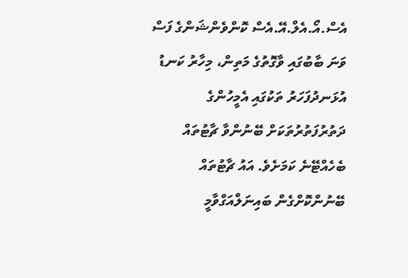އެސް.އޯ.އެލް.އޭ.އެސް ކޮންވެންޝަންގެ ފަސް ވަނަ ބާބުގައި ވާގޮތުގެ މަތިން، މިހާރު ކަނޑު އުޅަނދުފަހަރު ތަކުގައި އެމީހުންގެ ދަތުރުފަތުރުތަކަށް ބޭނުންވާ ޗާޓުތައް ބެހެއްޓޭނެ ކަމަށެވެ. އައު ޗާޓުތައް ބޭނުންކޮށްގެން ބައިނަލްއަގްވާމީ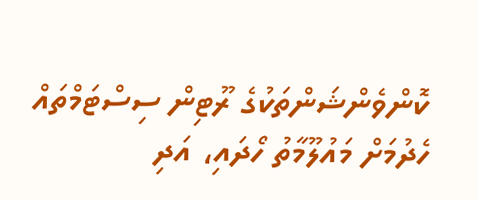ކޮންވެންޝަންތަކުގެ ރޫޓިން ސިސްޓަމްތައް ހެދުމަށް މައުލޫމާތު ހޯދައި، އަދި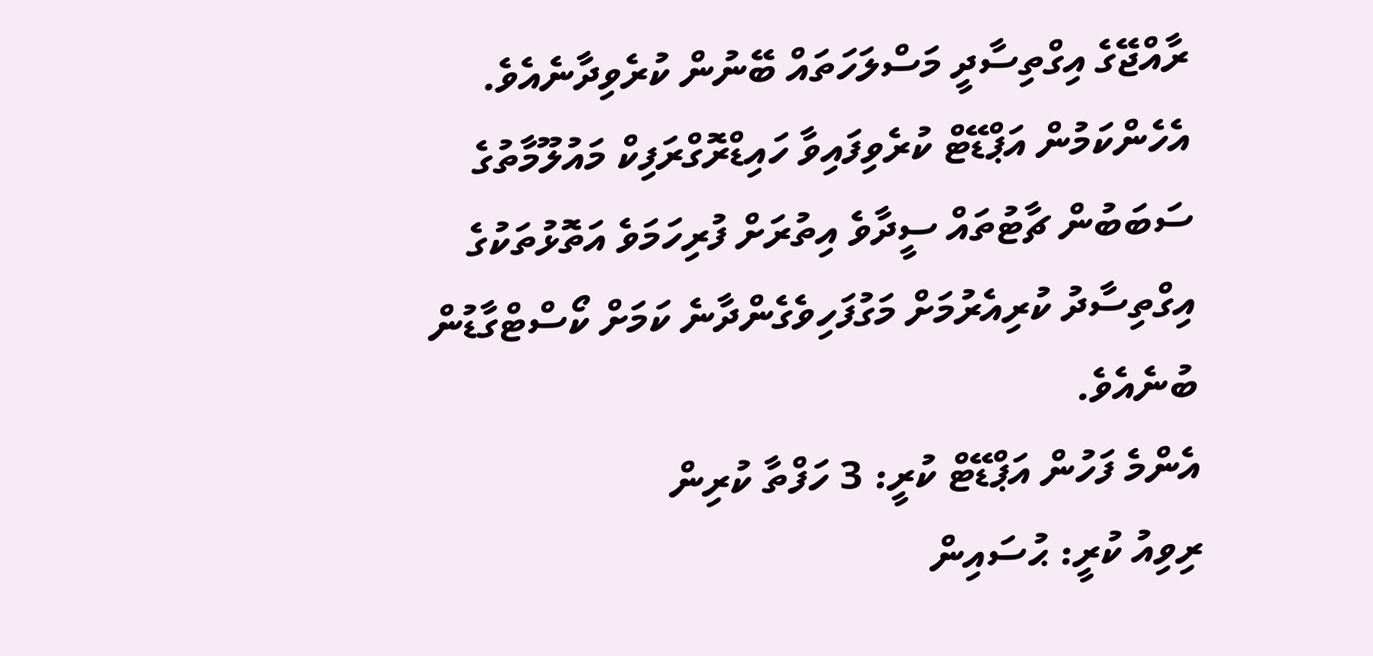ރާއްޖޭގެ އިގްތިސާދީ މަސްލަހަތައް ބޭނުން ކުރެވިދާނެއެވެ. އެހެންކަމުން އަޕްޑޭޓް ކުރެވިފައިވާ ހައިޑްރޮގްރަފިކް މައުލޫމާތުގެ ސަބަބުން ޗާޓުތައް ސީދާވެ އިތުރަށް ފުރިހަމަވެ އަތޮޅުތަކުގެ އިގްތިސާދު ކުރިއެރުމަށް މަގުފަހިވެގެންދާނެ ކަމަށް ކޯސްޓްގާޑުން ބުނެއެވެ.
އެންމެ ފަހުން އަޕްޑޭޓް ކުރީ: 3 ހަފްތާ ކުރިން
ރިވިއު ކުރީ: ޙުސައިން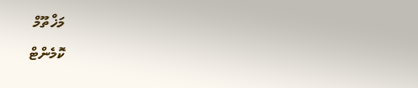މަޚްތޫމް
ކޮމެންޓް